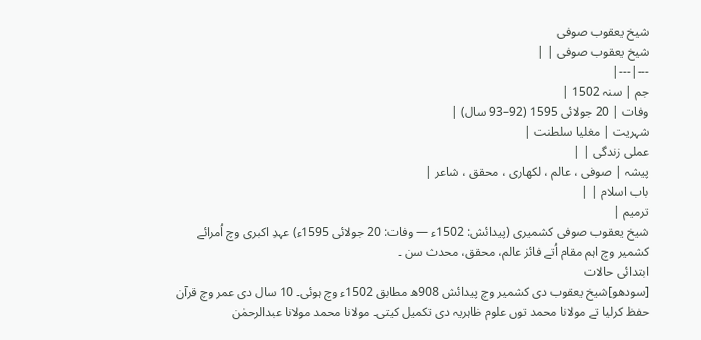شیخ یعقوب صوفی
شیخ یعقوب صوفی | |
---|---|
جم | سنہ 1502 |
وفات | 20 جولائی 1595 (92–93 سال) |
شہریت | مغلیا سلطنت |
عملی زندگی | |
پیشہ | صوفی ، عالم ، لکھاری ، محقق ، شاعر |
باب اسلام | |
ترمیم |
شیخ یعقوب صوفی کشمیری (پیدائش: 1502ء — وفات: 20 جولائی 1595ء) عہدِ اکبری وچ اُمرائے کشمیر وچ اہم مقام اُتے فائز عالم، محقق، محدث سن ۔
ابتدائی حالات
[سودھو]شیخ یعقوب دی کشمیر وچ پیدائش 908ھ مطابق 1502ء وچ ہوئی۔ 10 سال دی عمر وچ قرآن حفظ کرلیا تے مولانا محمد توں علوم ظاہریہ دی تکمیل کيتی۔ مولانا محمد مولانا عبدالرحمٰن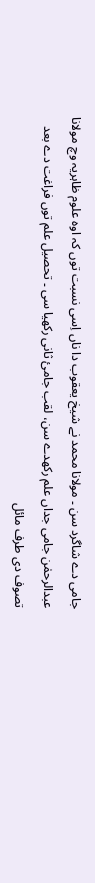جامی دے شاگرد سن ۔ مولانا محمد نے شیخ یعقوب دا ناں اِسی نسبت توں کہ اوہ علوم ظاہریہ وچ مولانا عبدالرحمٰن جامی جداں علم رکھدے سن، لقب جامیٔ ثانی رکھیا سی ۔ تحصیل علم توں فراغت دے بعد تصوف دی طرف مائل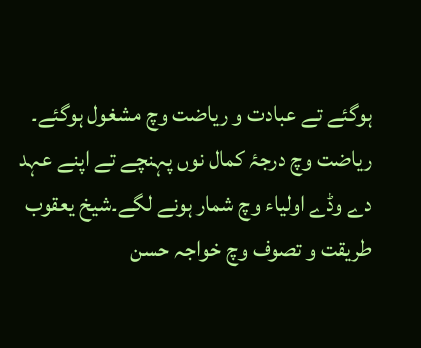ہوگئے تے عبادت و ریاضت وچ مشغول ہوگئے۔ ریاضت وچ درجۂ کمال نوں پہنچے تے اپنے عہد دے وڈے اولیاء وچ شمار ہونے لگے۔شیخ یعقوب طریقت و تصوف وچ خواجہ حسن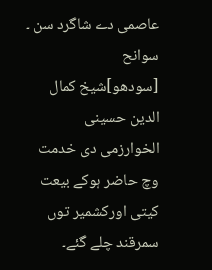عاصمی دے شاگرد سن ۔
سوانح
[سودھو]شیخ کمال الدین حسینی الخوارزمی دی خدمت وچ حاضر ہوکے بیعت کيتی اورکشمیر توں سمرقند چلے گئے۔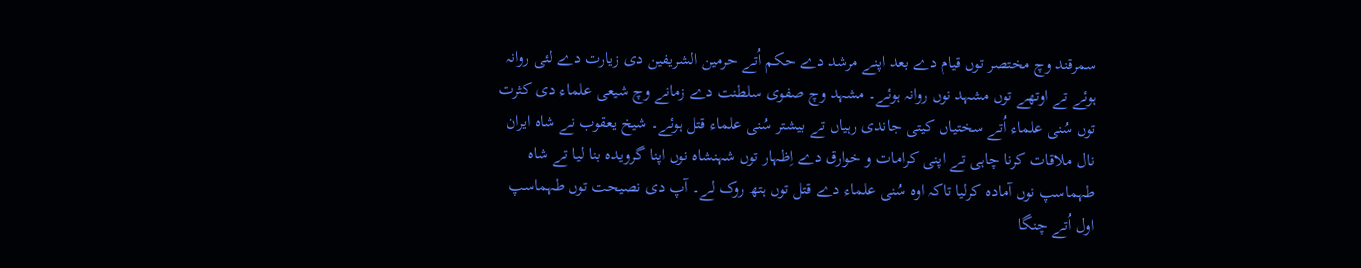سمرقند وچ مختصر توں قیام دے بعد اپنے مرشد دے حکم اُتے حرمین الشریفین دی زیارت دے لئی روانہ ہوئے تے اوتھے توں مشہد نوں روانہ ہوئے۔ مشہد وچ صفوی سلطنت دے زمانے وچ شیعی علماء دی کثرت توں سُنی علماء اُتے سختیاں کيتی جاندی رہیاں تے بیشتر سُنی علماء قتل ہوئے۔ شیخ یعقوب نے شاہ ایران نال ملاقات کرنا چاہی تے اپنی کرامات و خوارق دے اِظہار توں شہنشاہ نوں اپنا گرویدہ بنا لیا تے شاہ طہماسپ نوں آمادہ کرلیا تاکہ اوہ سُنی علماء دے قتل توں ہتھ روک لے۔ آپ دی نصیحت توں طہماسپ اول اُتے چنگا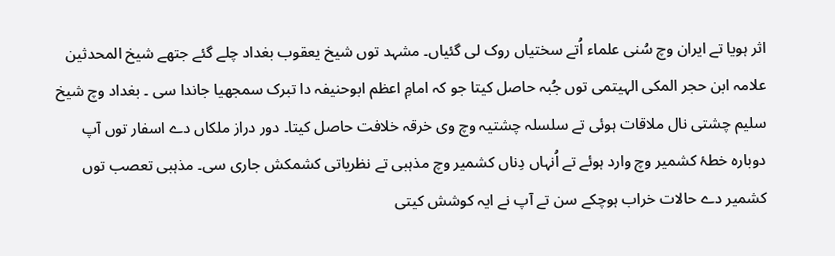اثر ہويا تے ایران وچ سُنی علماء اُتے سختیاں روک لی گئياں۔ مشہد توں شیخ یعقوب بغداد چلے گئے جتھے شیخ المحدثین علامہ ابن حجر المکی الہیتمی توں جُبہ حاصل کیتا جو کہ امامِ اعظم ابوحنیفہ دا تبرک سمجھیا جاندا سی ۔ بغداد وچ شیخ سلیم چشتی نال ملاقات ہوئی تے سلسلہ چشتیہ وچ وی خرقہ خلافت حاصل کیتا۔ دور دراز ملکاں دے اسفار توں آپ دوبارہ خطۂ کشمیر وچ وارد ہوئے تے اُنہاں دِناں کشمیر وچ مذہبی تے نظریاتی کشمکش جاری سی۔ مذہبی تعصب توں کشمیر دے حالات خراب ہوچکے سن تے آپ نے ایہ کوشش کيتی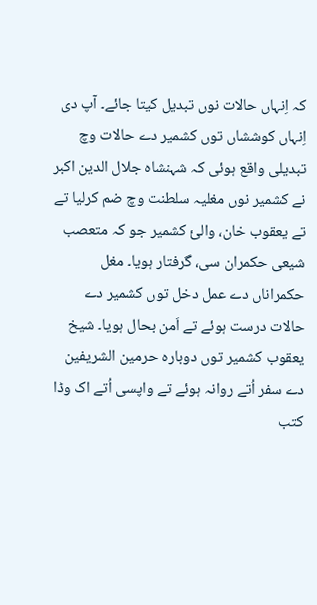کہ اِنہاں حالات نوں تبدیل کیتا جائے۔ آپ دی اِنہاں کوششاں توں کشمیر دے حالات وچ تبدیلی واقع ہوئی کہ شہنشاہ جلال الدین اکبر نے کشمیر نوں مغلیہ سلطنت وچ ضم کرلیا تے تے یعقوب خان، والیٔ کشمیر جو کہ متعصب شیعی حکمران سی، گرفتار ہويا۔ مغل حکمراناں دے عمل دخل توں کشمیر دے حالات درست ہوئے تے اَمن بحال ہويا۔ شیخ یعقوب کشمیر توں دوبارہ حرمین الشریفین دے سفر اُتے روانہ ہوئے تے واپسی اُتے اک وڈا کتب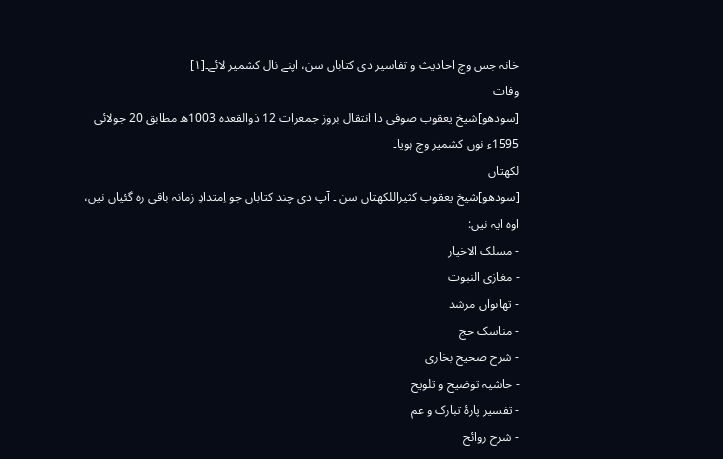خانہ جس وچ احادیث و تفاسیر دی کتاباں سن، اپنے نال کشمیر لائے۔[۱]
وفات
[سودھو]شیخ یعقوب صوفی دا انتقال بروز جمعرات 12 ذوالقعدہ 1003ھ مطابق 20 جولائی 1595ء نوں کشمیر وچ ہويا۔
لکھتاں
[سودھو]شیخ یعقوب کثیراللکھتاں سن ۔ آپ دی چند کتاباں جو اِمتدادِ زمانہ باقی رہ گئیاں نيں، اوہ ایہ نيں:
- مسلک الاخیار
- مغازی النبوت
- تھاںواں مرشد
- مناسک حج
- شرح صحیح بخاری
- حاشیہ توضیح و تلویح
- تفسیر پارۂ تبارک و عم
- شرح روائح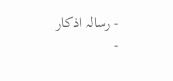- رسالہ اذکار
-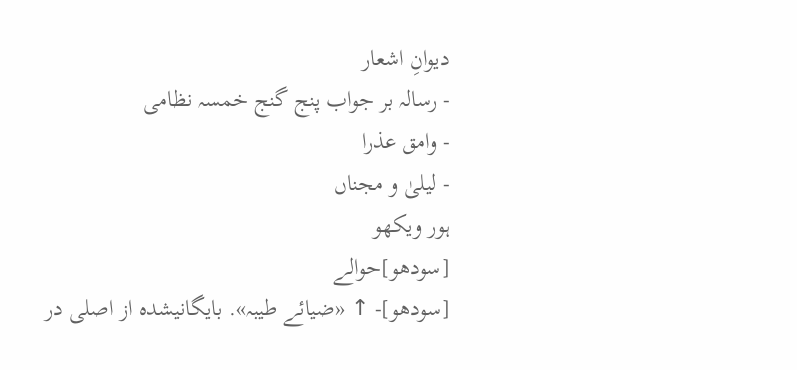دیوانِ اشعار
- رسالہ بر جواب پنج گنج خمسہ نظامی
- وامق عذرا
- لیلیٰ و مجناں
ہور ویکھو
[سودھو]حوالے
[سودھو]- ↑ «ضیائے طیبہ». بایگانیشده از اصلی در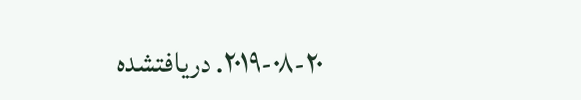۲۰۱۹-۰۸-۲۰. دریافتشده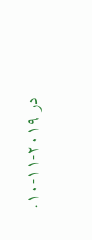در ۲۰۱۹-۱۱-۱۰.